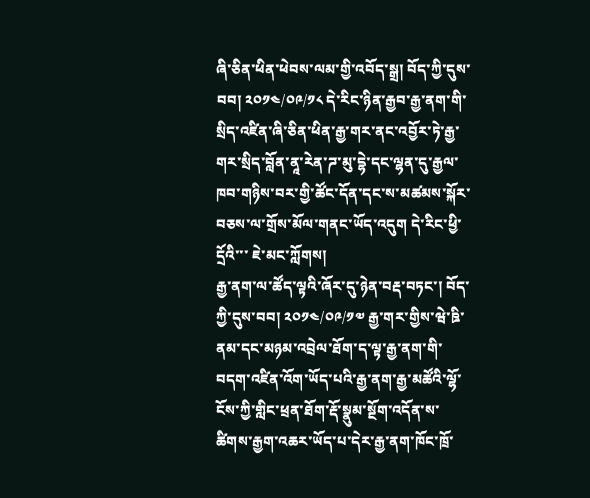ཞི་ཅིན་ཕིན་ཕེབས་ལམ་གྱི་འབོད་སྒྲ། བོད་ཀྱི་དུས་བབ། ༢༠༡༤/༠༩/༡༨ དེ་རིང་ཉིན་རྒྱབ་རྒྱ་ནག་གི་སྲིད་འཛིན་ཞི་ཅིན་ཕིན་རྒྱ་གར་ནང་འབྱོར་ཏེ་རྒྱ་གར་སྲིད་བློན་ནཱ་རེན་ཌ་མུ་དྷེ་དང་ལྷན་དུ་རྒྱལ་ཁབ་གཉིས་བར་གྱི་ཚོང་དོན་དང་ས་མཚམས་སྐོར་བཅས་ལ་གྲོས་མོལ་གནང་ཡོད་འདུག དེ་རིང་ཕྱི་དྲོའི་་་ ཇེ་མང་ཀློགས།
རྒྱ་ནག་ལ་ཚོད་ལྟའི་ཞོར་དུ་ཉེན་བརྡ་བཏང་། བོད་ཀྱི་དུས་བབ། ༢༠༡༤/༠༩/༡༧ རྒྱ་གར་གྱིས་ཝེ་ཋི་ནམ་དང་མཉམ་འབྲེལ་ཐོག་ད་ལྟ་རྒྱ་ནག་གི་བདག་འཛིན་འོག་ཡོད་པའི་རྒྱ་ནག་རྒྱ་མཚོའི་ལྷོ་ངོས་ཀྱི་གླིང་ཕྲན་ཐོག་རྡོ་སྣུམ་སྔོག་འདོན་ས་ཚིགས་རྒྱག་འཆར་ཡོད་པ་དེར་རྒྱ་ནག་ཁོང་ཁྲོ་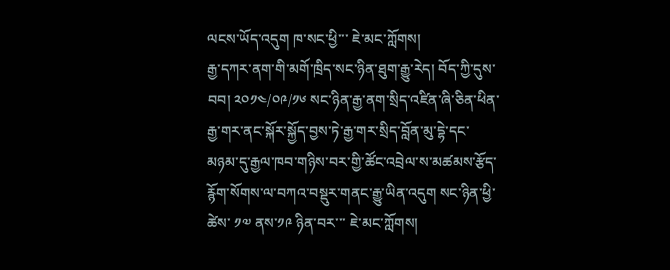ལངས་ཡོད་འདུག ཁ་སང་ཕྱི་་་ ཇེ་མང་ཀློགས།
རྒྱ་དཀར་ནག་གི་མགོ་ཁྲིད་སང་ཉིན་ཐུག་རྒྱུ་རེད། བོད་ཀྱི་དུས་བབ། ༢༠༡༤/༠༩/༡༦ སང་ཉིན་རྒྱ་ནག་སྲིད་འཛིན་ཞི་ཅིན་ཕིན་རྒྱ་གར་ནང་སྐོར་སྐྱོད་བྱས་ཏེ་རྒྱ་གར་སྲིད་བློན་མུ་དྷེ་དང་མཉམ་དུ་རྒྱལ་ཁབ་གཉིས་བར་གྱི་ཚོང་འབྲེལ་ས་མཚམས་རྩོད་རྙོག་སོགས་ལ་བཀའ་བསྡུར་གནང་རྒྱུ་ཡིན་འདུག སང་ཉིན་ཕྱི་ཚེས་ ༡༧ ནས་༡༩ ཉིན་བར་་་ ཇེ་མང་ཀློགས།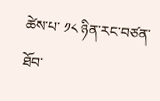ཚེས་པ་ ༡༨ ཉིན་རང་བཙན་ཐོབ་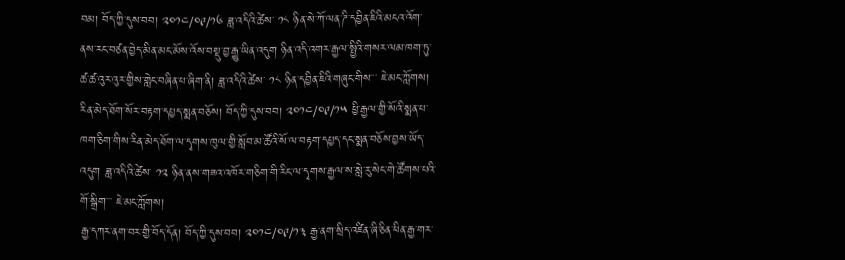བམ། བོད་ཀྱི་དུས་བབ། ༢༠༡༤/༠༩/༡༦ ཟླ་འདིའི་ཚེས་ ༡༨ ཉིན་སེ་ཀོ་ལན་ཌི་དབྱིན་ཇིའི་མངའ་འོག་ནས་རང་བཙན་བྱེད་མིན་མང་མོས་འོས་བསྡུ་བྱ་རྒྱུ་ཡིན་འདུག ཉིན་འདི་འགར་རྒྱལ་སྤྱིའི་གསར་ལམ་ཁག་ཏུ་ཚ་ཚ་འུར་འུར་གྱིས་གླེང་བཞིན་པ་ཞིག་ནི། ཟླ་འདིའི་ཚེས་ ༡༨ ཉིན་དབྱིན་ཇིའི་གཞུང་གིས་་་ ཇེ་མང་ཀློགས།
རིན་མེད་ཐོག་སོར་བརྟག་དཔྱད་སྨན་བཅོས། བོད་ཀྱི་དུས་བབ། ༢༠༡༤/༠༩/༡༥ ཕྱི་རྒྱལ་གྱི་སོའི་སྨན་པ་ཁག་ཅིག་གིས་རིན་མེད་ཐོག་ལ་དྭགས་ཁུལ་གྱི་སློབ་མ་ཚོའི་སོ་ལ་བརྟག་དཔྱད་དང་སྨན་བཅོས་བྱས་ཡོད་འདུག ཟླ་འདིའི་ཚེས་ ༡༢ ཉིན་ནས་གཟའ་འཁོར་གཅིག་གི་རིང་ལ་དྭགས་རྒྱལ་ས་སླེ་རུ་སེང་གེ་ཚོགས་པའི་གོ་སྒྲིག་་་ ཇེ་མང་ཀློགས།
རྒྱ་དཀར་ནག་བར་གྱི་བོད་དོན། བོད་ཀྱི་དུས་བབ། ༢༠༡༤/༠༩/༡༣ རྒྱ་ནག་སྲིད་འཛིན་ཞི་ཅིན་ཕིན་རྒྱ་གར་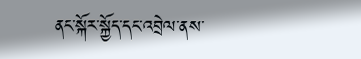ནང་སྐོར་སྐྱོད་དང་འབྲེལ་ནས་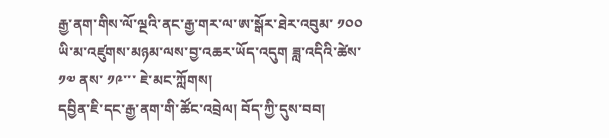རྒྱ་ནག་གིས་ལོ་ལྔའི་ནང་རྒྱ་གར་ལ་ཨ་སྒོར་ཐེར་འབུམ་ ༡༠༠ ཡི་མ་འཛུགས་མཉམ་ལས་བྱ་འཆར་ཡོད་འདུག ཟླ་འདིའི་ཚེས་ ༡༧ ནས་ ༡༩་་་ ཇེ་མང་ཀློགས།
དབྱིན་ཇི་དང་རྒྱ་ནག་གི་ཚོང་འབྲེལ། བོད་ཀྱི་དུས་བབ།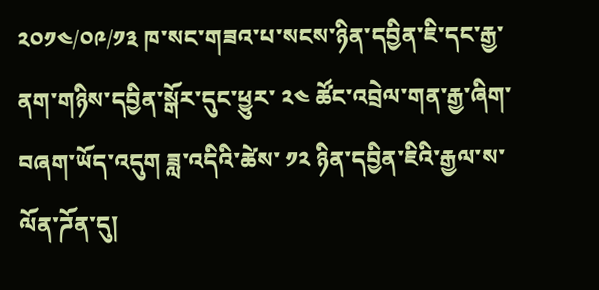༢༠༡༤/༠༩/༡༣ ཁ་སང་གཟའ་པ་སངས་ཉིན་དབྱིན་ཇི་དང་རྒྱ་ནག་གཉིས་དབྱིན་སྒོར་དུང་ཕྱུར་ ༢༤ ཚོང་འབྲེལ་གན་རྒྱ་ཞིག་བཞག་ཡོད་འདུག ཟླ་འདིའི་ཚེས་ ༡༢ ཉིན་དབྱིན་ཇིའི་རྒྱལ་ས་ལོན་ཌོན་དུ།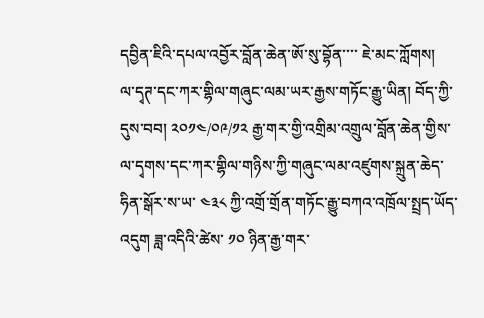དབྱིན་ཇིའི་དཔལ་འབྱོར་བློན་ཆེན་ཨོ་སུ་བྷོན་་་་ ཇེ་མང་ཀློགས།
ལ་དྭཊ་དང་ཀར་གྷིལ་གཞུང་ལམ་ཡར་རྒྱས་གཏོང་རྒྱུ་ཡིན། བོད་ཀྱི་དུས་བབ། ༢༠༡༤/༠༩/༡༢ རྒྱ་གར་གྱི་འགྲིམ་འགྲུལ་བློན་ཆེན་གྱིས་ལ་དྭགས་དང་ཀར་གྷིལ་གཉིས་ཀྱི་གཞུང་ལམ་འཛུགས་སྐྲུན་ཆེད་ཧིན་སྒོར་ས་ཡ་ ༤༣༨ ཀྱི་འགྲོ་གྲོན་གཏོང་རྒྱུ་བཀའ་འཁྲོལ་སྤྲད་ཡོད་འདུག ཟླ་འདིའི་ཚེས་ ༡༠ ཉིན་རྒྱ་གར་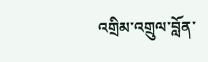འགྲིམ་འགྲུལ་བློན་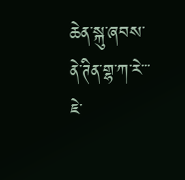ཆེན་སྐུ་ཞབས་ནེ་ཊིན་གྷ་ཀ་རེ་་་ ཇེ་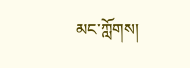མང་ཀློགས།